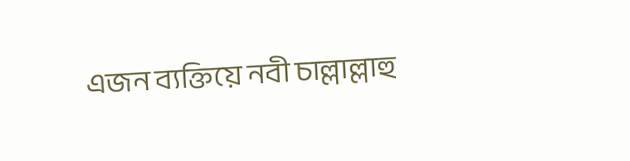এজন ব্যক্তিয়ে নবী চাল্লাল্লাহু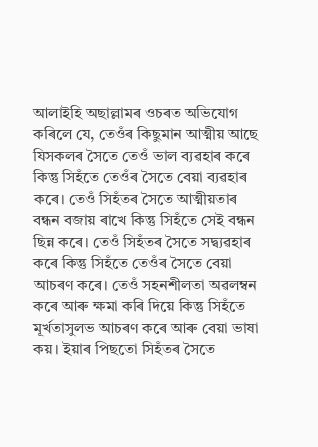আলাইহি অছাল্লামৰ ওচৰত অভিযোগ কৰিলে যে, তেওঁৰ কিছুমান আত্মীয় আছে যিসকলৰ সৈতে তেওঁ ভাল ব্যৱহাৰ কৰে কিন্তু সিহঁতে তেওঁৰ সৈতে বেয়া ব্যৱহাৰ কৰে। তেওঁ সিহঁতৰ সৈতে আত্মীয়তাৰ বন্ধন বজায় ৰাখে কিন্তু সিহঁতে সেই বন্ধন ছিন্ন কৰে। তেওঁ সিহঁতৰ সৈতে সদ্ব্যৱহাৰ কৰে কিন্তু সিহঁতে তেওঁৰ সৈতে বেয়া আচৰণ কৰে। তেওঁ সহনশীলতা অৱলম্বন কৰে আৰু ক্ষমা কৰি দিয়ে কিন্তু সিহঁতে মূৰ্খতাসুলভ আচৰণ কৰে আৰু বেয়া ভাষা কয়। ইয়াৰ পিছতো সিহঁতৰ সৈতে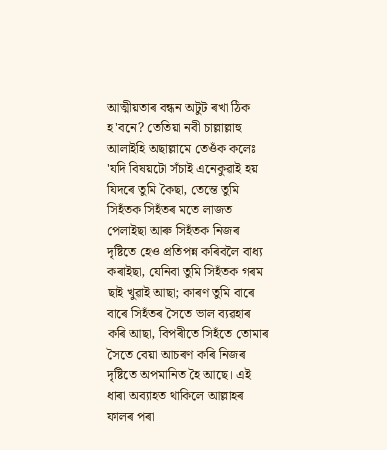আত্মীয়তাৰ বন্ধন অটুট ৰখা ঠিক হ'বনে? তেতিয়া নবী চাল্লাল্লাহু আলাইহি অছাল্লামে তেওঁক কলেঃ 'যদি বিষয়টো সঁচাই এনেকুৱাই হয় যিদৰে তুমি কৈছা, তেন্তে তুমি সিহঁতক সিহঁতৰ মতে লাজত পেলাইছা আৰু সিহঁতক নিজৰ দৃষ্টিতে হেও প্ৰতিপন্ন কৰিবলৈ বাধ্য কৰাইছা, যেনিবা তুমি সিহঁতক গৰম ছাই খুৱাই আছা; কাৰণ তুমি বাৰে বাৰে সিহঁতৰ সৈতে ভাল ব্যৱহাৰ কৰি আছা, বিপৰীতে সিহঁতে তোমাৰ সৈতে বেয়া আচৰণ কৰি নিজৰ দৃষ্টিতে অপমানিত হৈ আছে। এই ধাৰা অব্যাহত থাকিলে আল্লাহৰ ফালৰ পৰা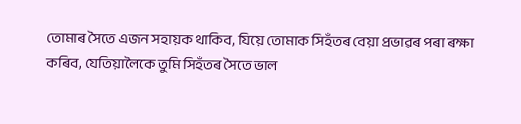তোমাৰ সৈতে এজন সহায়ক থাকিব, যিয়ে তোমাক সিহঁতৰ বেয়া প্ৰভাৱৰ পৰা ৰক্ষা কৰিব, যেতিয়ালৈকে তুমি সিহঁতৰ সৈতে ভাল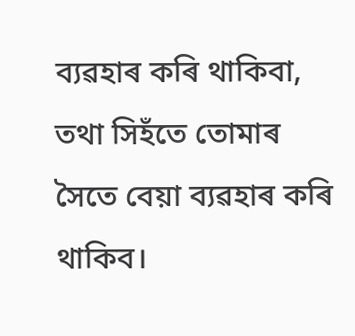ব্যৱহাৰ কৰি থাকিবা, তথা সিহঁতে তোমাৰ সৈতে বেয়া ব্যৱহাৰ কৰি থাকিব।